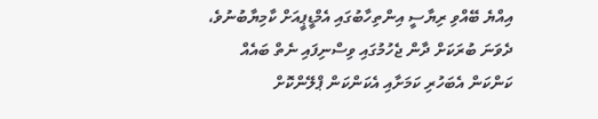އިއްޔެ ބޭއްވި ރިޔާސީ އިންތިހާބުގައި އެމްޑީޕީއަށް ކާމިޔާބުނުވެ، ދެވަނަ ބުރަކަށް ދާން ޖެހުމުގައި ވިސްނިފައި ނެތް ބައެއް ކަންކަން އެބަހުރި ކަމަށާއި އެކަންކަން ޕްލޭންކޮށް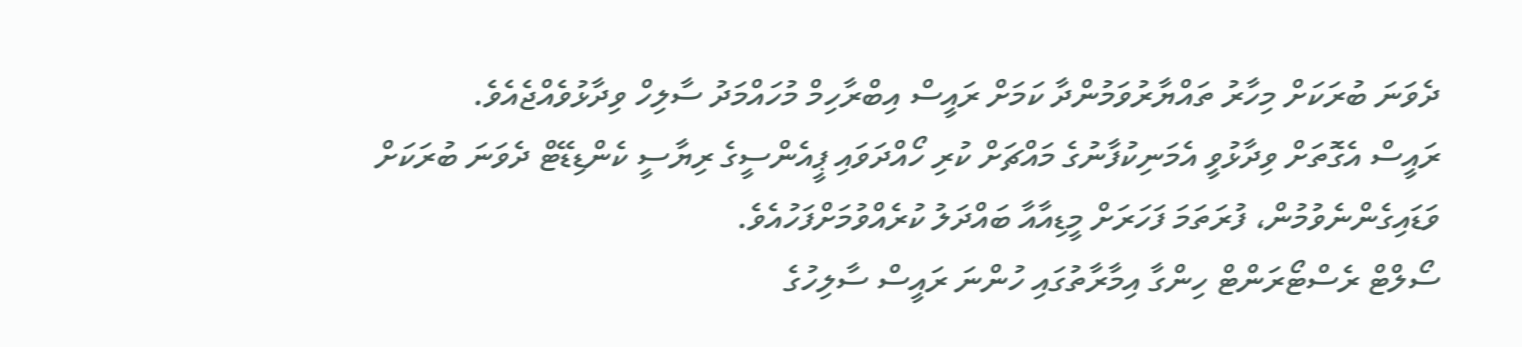ދެވަނަ ބުރަކަށް މިހާރު ތައްޔާރުވަމުންދާ ކަމަށް ރައީސް އިބްރާހިމް މުހައްމަދު ސާލިހް ވިދާޅުވެއްޖެއެވެ.
ރައީސް އެގޮތަށް ވިދާޅުވީ އެމަނިކުފާނުގެ މައްޗަށް ކުރި ހޯއްދަވައި ޕީއެންސީގެ ރިޔާސީ ކެންޑިޑޭޓް ދެވަނަ ބުރަކަށް ވަޑައިގެންނެވުމުން، ފުރަތަމަ ފަހަރަށް މީޑިއާއާ ބައްދަލު ކުރެއްވުމަށްފަހުއެވެ.
ސޯލްޓް ރެސްޓޯރަންޓް ހިންގާ އިމާރާތުގައި ހުންނަ ރައީސް ސާލިހުގެ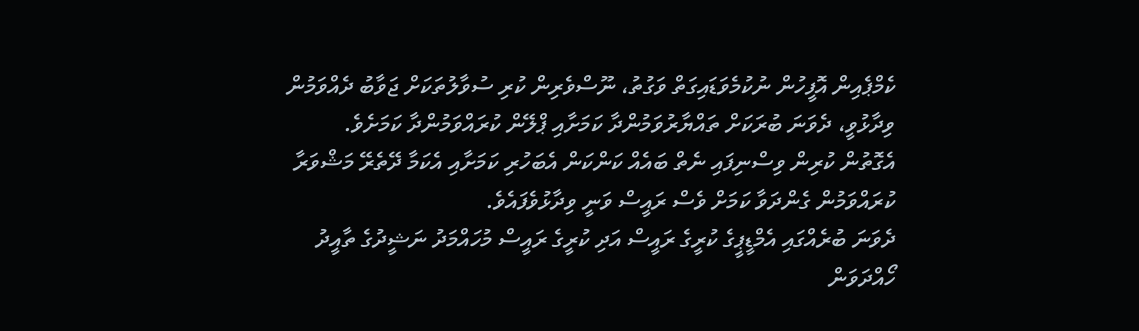ކެމްޕެއިން އޮފީހުން ނުކުމެވަޑައިގަތް ވަގުތު، ނޫސްވެރިން ކުރި ސުވާލުތަކަށް ޖަވާބު ދެއްވަމުން ވިދާޅުވީ، ދެވަނަ ބުރަކަށް ތައްޔާރުވަމުންދާ ކަމަށާއި ޕްލޭން ކުރައްވަމުންދާ ކަމަށެވެ.
އެގޮތުން ކުރިން ވިސްނިފައި ނެތް ބައެއް ކަންކަން އެބަހުރި ކަމަށާއި އެކަމާ ދޭތެރޭ މަޝްވަރާ ކުރައްވަމުން ގެންދަވާ ކަމަށް ވެސް ރައީސް ވަނީ ވިދާޅުވެފައެވެ.
ދެވަނަ ބުރެއްގައި އެމްޑީޕީގެ ކުރީގެ ރައީސް އަދި ކުރީގެ ރައީސް މުހައްމަދު ނަޝީދުގެ ތާއީދު ހޯއްދަވަން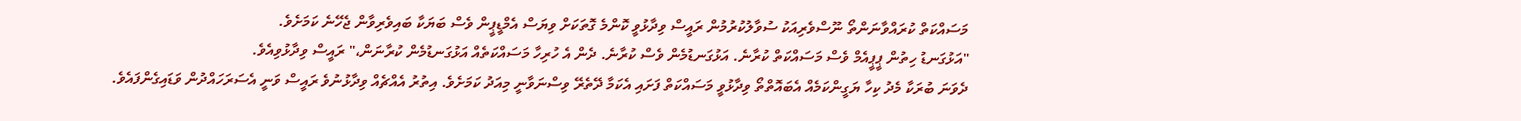މަސައްކަތް ކުރައްވާނަންތޯ ނޫސްވެރިއަކު ސުވާލުކުރުމުން ރައީސް ވިދާޅުވީ ކޮންމެ ގޮތަކަށް ވިޔަސް އެމްޑީޕީން ވެސް ބަޔަކާ ބައިވެރިވާން ޖެހޭނެ ކަމަށެވެ.
"އަޅުގަނޑު ހިތުން ޕީޕީއެމް ވެސް މަސައްކަތް ކުރާނެ. އަޅުގަނޑުމެން ވެސް ކުރާނެ. ދެން އެ ހުރިހާ މަސައްކަތެއް އަޅުގަނޑުމެން ކުރާނަން،" ރައީސް ވިދާޅުވިއެވެ.
ދެވަނަ ބުރަކާ މެދު ކިހާ ޔަގީންކަމެއް އެބައޮތްތޯ ވިދާޅުވީ މަސައްކަތް ފަށައި އެކަމާ ދޭތެރޭ ވިސްނަވާނީ މިއަދު ކަމަށެވެ. އިތުރު އެއްޗެއް ވިދާޅުނުވެ ރައީސް ވަނީ އެސަރަހައްދުން ވަޑައިގެންފައެވެ.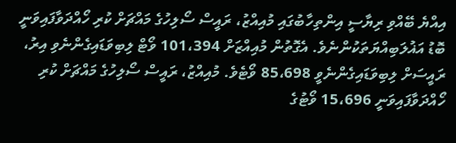އިއްޔެ ބޭއްވި ރިޔާސީ އިންތިހާބުގައި މުއިއްޒު، ރައީސް ސޯލިހުގެ މައްޗަށް ކުރި ހޯއްދަވާފައިވަނީ ބޮޑު އަޣުލަބިއްޔަތަކުންނެވެ. އެގޮތުން މުއިއްޒަށް 101،394 ވޯޓް ލިބިވަޑައިގެންނެވި އިރު، ރައީސަށް ލިބިވަޑައިގެންނެވީ 85،698 ވޯޓެވެ. މުއިއްޒު، ރައީސް ސޯލިހުގެ މައްޗަށް ކުރި ހޯއްދަވާފައިވަނީ 15،696 ވޯޓުގެ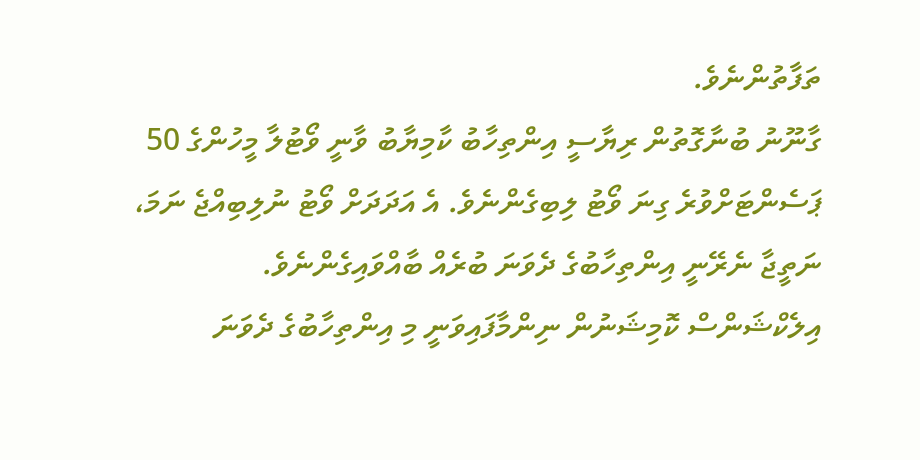ތަފާތުންނެވެ.
ގާނޫނު ބުނާގޮތުން ރިޔާސީ އިންތިހާބު ކާމިޔާބު ވާނީ ވޯޓުލާ މީހުންގެ 50 ޕަސެންޓަށްވުރެ ގިނަ ވޯޓު ލިބިގެންނެވެ. އެ އަދަދަށް ވޯޓު ނުލިބިއްޖެ ނަމަ، ނަތީޖާ ނެރޭނީ އިންތިހާބުގެ ދެވަނަ ބުރެއް ބާއްވައިގެންނެވެ.
އިލެކްޝަންސް ކޮމިޝަނުން ނިންމާފައިވަނީ މި އިންތިހާބުގެ ދެވަނަ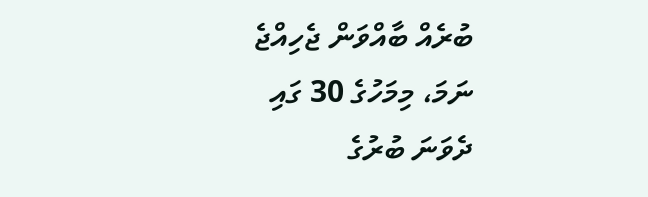ބުރެއް ބާއްވަން ޖެހިއްޖެ ނަމަ، މިމަހުގެ 30 ގައި ދެވަނަ ބުރުގެ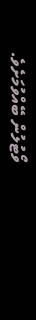ވޯޓުލުން ބޭއްވުމަށެވެ.